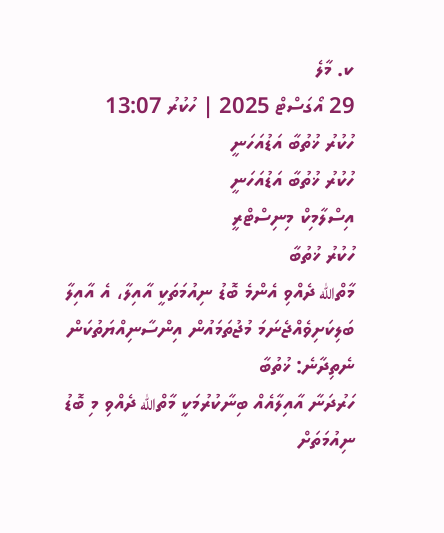ކ. މާލެ
29 އޯގަސްޓް 2025 | ހުކުރު 13:07
ހުކުރު ޚުތުބާ އަޑުއަހަނީ
ހުކުރު ޚުތުބާ އަޑުއަހަނީ
އިސްލާމިކް މިނިސްޓްރީ
ހުކުރު ޚުތުބާ
މާތްالله ދެއްވި އެންމެ ބޮޑު ނިއުމަތަކީ އާއިލާ، އެ އާއިލާ ބަލިކަށިވެއްޖެނަމަ މުޖުތަމައުން އިންސާނިއްޔަތުކަން ނެތިދާނެ: ޚުތުބާ
ހަރުދަނާ އާއިލާއެއް ބިނާކުރުމަކީ މާތްالله ދެއްވި މި ބޮޑު ނިއުމަތަށް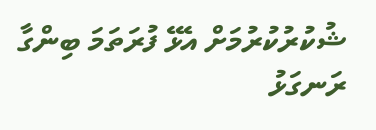ޝުކުރުކުރުމަށް އެޅޭ ފުރަތަމަ ބިންގާ
ރަނގަޅު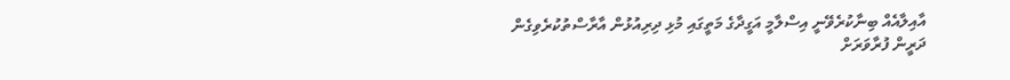އާއިލާއެއް ބިނާކުރެވޭނީ އިސްލާމީ އަގީދާގެ މަތީގައި މުޅި ދިރިއުޅުން އާރާސްތުކުރެވިގެން
ދަރީން ފުރާވަރަށް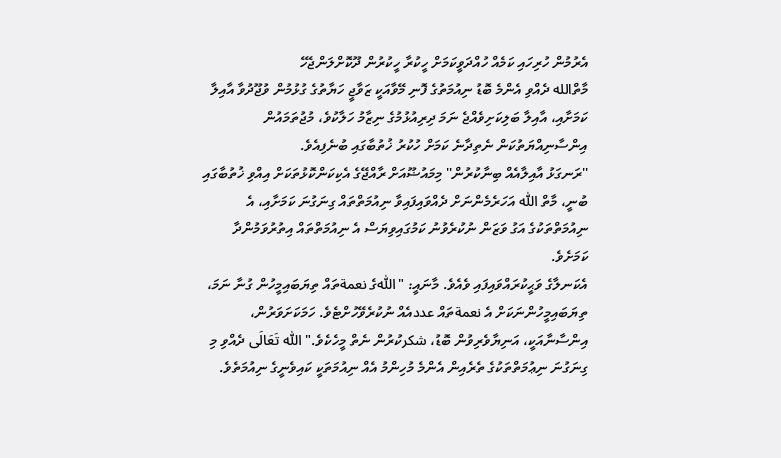އެރުމުން ހުރިހައި ކަމެއް ހުއްދަވީކަމަށް ހީކުރާ ހީކުރުން ދޫކޮށްލަންޖެހޭ
މާތްالله ދެއްވި އެންމެ ބޮޑު ނިއުމަތުގެ ފޮނި މޭވާއަކީ ޒަވާޖީ ހަޔާތުގެ ގުޅުމުން ވުޖޫދުވާ އާއިލާ ކަމަށާއި، އާއިލާ ބަލިކަށިވެއްޖެ ނަމަ ދިރިއުޅުމުގެ ނިޒާމު ހަލާކުވެ، މުޖުތަމައުން އިންސާނިއްޔަތުކަން ނެތިދާނެ ކަމަށް ހުކުރު ޚުތުބާގައި ބުނެފިއެވެ.
''ރަނގަޅު އާއިލާއެއް ބިނާކުރުން'' މިމައުޟޫއަށް ރާއްޖޭގެ އެކިކަންކޮޅުތަކަށް އިއްވި ޚުތުބާގައި ބުނީ، މާތް اللّٰه އަހަރެމެންނަށް ދެއްވައިފައިވާ ނިއުމަތްތައް ގިނަގުނަ ކަމަށާއި، އެ ނިއުމަތްތަކުގެ އަގު ވަޒަން ނުކުރެވުނު ކަމުގައިވިޔަސް އެ ނިއުމަތްތައް އިތުރުވަމުންދާ ކަމަށެވެ.
އެކަނލާގެ ވަޙީކުރައްވައިފައި ވެއެވެ. މާނައީ: "اللّٰهގެ نعمةތައް ތިޔަބައިމީހުން ގުނާ ނަމަ، ތިޔަބައިމީހުންނަކަށް އެ نعمةތައް عددއެއް ނުކުރެވޭހުށްޓެވެ. ހަމަކަށަވަރުން، އިންސާނާއަކީ، އަނިޔާވެރިވުން ބޮޑު، شكرކުރުން ނެތް މީހެކެވެ." اللّٰه تَعَالَى ދެއްވި މި ގިނަގުނަ ނިޢުމަތްތަކުގެ ތެރެއިން އެންމެ މުހިންމު އެއް ނިއުމަތަކީ ކައިވެނީގެ ނިއުމަތެވެ.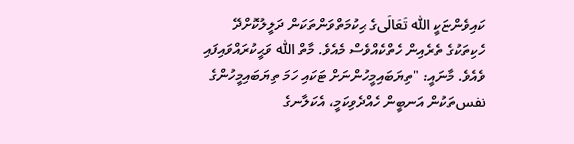ކައިވެންޏަކީ اللّٰه تَعَالَىގެ ޙިކުމަތްވަންތަކަން ދަލީލުކޮށްދޭ ހެކިތަކުގެ ތެރެއިން ހެތްކެއްވެސް މެއެވެ. މާތް اللّٰه ވަޙީކުރައްވައިފައި ވެއެވެ. މާނައީ: "ތިޔަބައިމީހުންނަށް ޓަކައި ހަމަ ތިޔަބައިމީހުންގެ نفسތަކުން އަނބީން ހެއްދެވިކަމީ، އެކަލާނގެ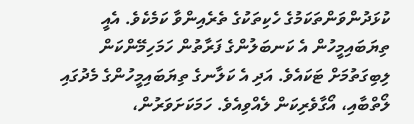ކުޅަދުންވަންތަކަމުގެ ހެކިތަކުގެ ތެރެއިންވާ ކަމެކެވެ. އެއީ ތިޔަބައިމީހުން އެ ކަނބަލުންގެ ފަރާތުން ހަމަހިމޭންކަން ލިބިގަތުމަށް ޓަކައެވެ. އަދި އެ ކަލާނގެ ތިޔަބައިމީހުންގެ މެދުގައި ލޯތްބާއި، އޯގާވެރިކަން ލެއްވިއެވެ. ހަމަކަށަވަރުން،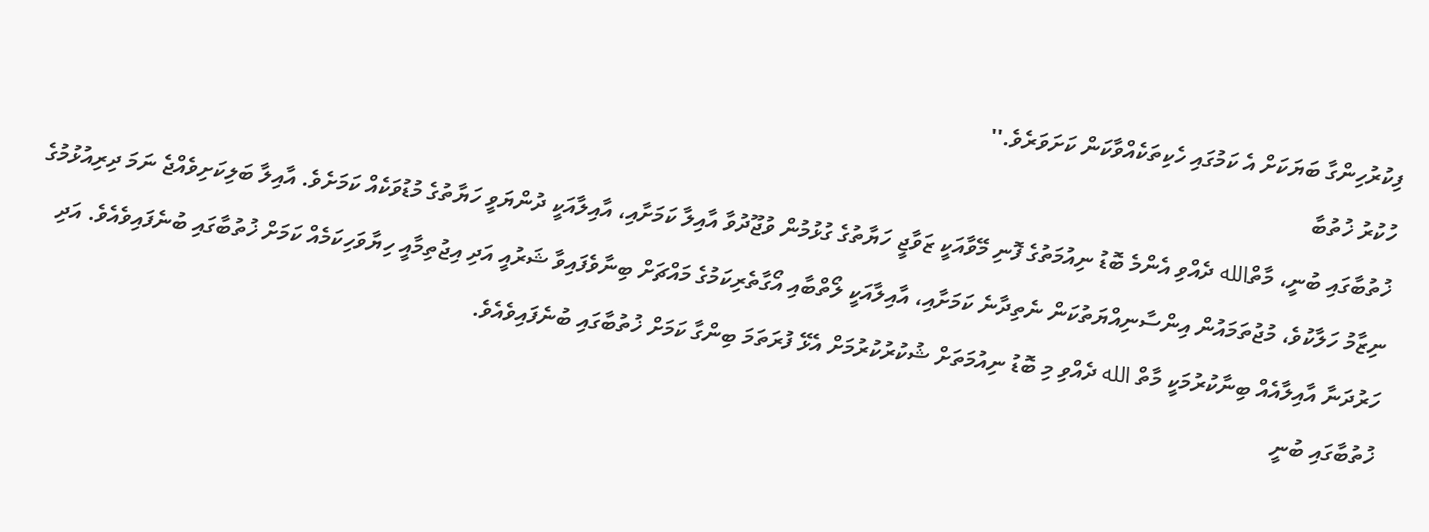ފިކުރުހިންގާ ބަޔަކަށް އެ ކަމުގައި ހެކިތަކެއްވާކަން ކަށަވަރެވެ.''
ހުކުރު ޚުތުބާ
ޚުތުބާގައި ބުނީ، މާތްالله ދެއްވި އެންމެ ބޮޑު ނިއުމަތުގެ ފޮނި މޭވާއަކީ ޒަވާޖީ ހަޔާތުގެ ގުޅުމުން ވުޖޫދުވާ އާއިލާ ކަމަށާއި، އާއިލާއަކީ ދުންޔަވީ ހަޔާތުގެ މުޑުވަކެއް ކަމަށެވެ. އާއިލާ ބަލިކަށިވެއްޖެ ނަމަ ދިރިއުޅުމުގެ ނިޒާމު ހަލާކުވެ، މުޖުތަމައުން އިންސާނިއްޔަތުކަން ނެތިދާނެ ކަމަށާއި، އާއިލާއަކީ ލޯތްބާއި އޯގާތެރިކަމުގެ މައްޗަށް ބިނާވެފައިވާ ޝަރުއީ އަދި އިޖުތިމާއީ ހިޔާވަހިކަމެއް ކަމަށް ޚުތުބާގައި ބުނެފައިވެއެވެ. އަދި ހަރުދަނާ އާއިލާއެއް ބިނާކުރުމަކީ މާތް الله ދެއްވި މި ބޮޑު ނިއުމަތަށް ޝުކުރުކުރުމަށް އެޅޭ ފުރަތަމަ ބިންގާ ކަމަށް ޚުތުބާގައި ބުނެފައިވެއެވެ.
ޚުތުބާގައި ބުނީ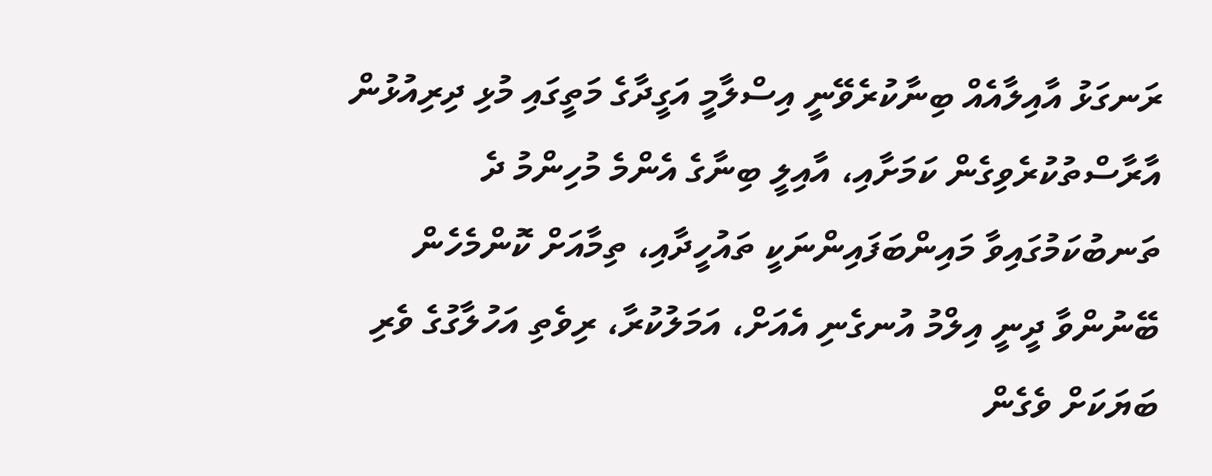ރަނގަޅު އާއިލާއެއް ބިނާކުރެވޭނީ އިސްލާމީ އަގީދާގެ މަތީގައި މުޅި ދިރިއުޅުން އާރާސްތުކުރެވިގެން ކަމަށާއި، އާއިލީ ބިނާގެ އެންމެ މުހިންމު ދެ ތަނބުކަމުގައިވާ މައިންބަފައިންނަކީ ތައުހީދާއި، ތިމާއަށް ކޮންމެހެން ބޭނުންވާ ދީނީ އިލްމު އުނގެނި އެއަށް، އަމަލުކުރާ، ރިވެތި އަހުލާގުގެ ވެރި ބަޔަކަށް ވެގެން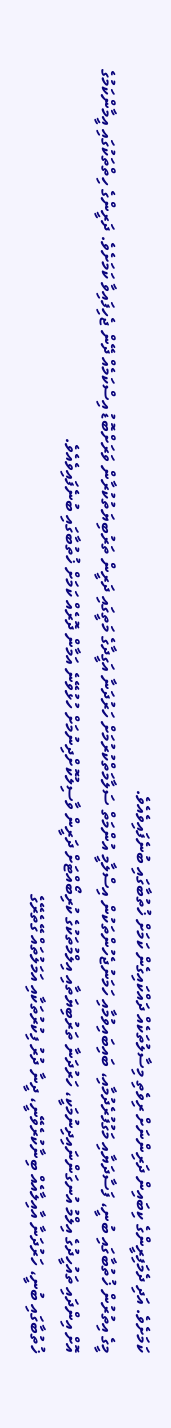ކަމަށެވެ. އަދި ދެމަފިރީންގެ ކިބައިން ދަރިންނަށް ރިވެތި މިސާލުތަކެއް ދައްކައިގެން ކަމަށް ޚުތުބާގައި ބުނެފައިވެއެވެ.
މީގެ އިތުރުން ޚުތުބާގައި ބުނީ، ފަސާދަޔާއި މަގުފުރެދުމާއި، ބައިބައިވުމާއި ހަމަނުޖެހުންތަކުން އިސްލާމީ އުންމަތް ސަލާމަތްކުރުމަށް ހަރުދަނާ އަގީދާގެ މަތީގައި ދަރީން ތަރުބިޔަތުކުރާން ވަރަށްބޮޑު އިސްކަމެއް ދޭން ޖެހިފައިވާ ކަމަށެވެ. ދަރީންގެ ހިތްތަކުގައި އީމާންކަމުގެ އޮށް އިންދައި ތައުހީދުގެ އިލްމު އުނގަންނައިދިނުމަކީ، ހަރުދަނާ ތަރުބިޔަތާއި އިލްމުތަކުގެ ކުރިބޯއްޓަށް ދަރީން ވާސިލުކޮށްދިނުމަށް ހުޅުވޭނެ އަމާން ދޮރެއް ކަމަށް ޚުތުބާގައި ބުނެފައިވެއެވެ.
ޚުތުބާގައި ބުނީ، ހަރުދަނާ އާއިލާއެއް ބިނާކުރެވޭނީ، ދީނާ ދުރު ފިކުރުތަކާއި އަމަލުތައް ގޭތެރޭގެ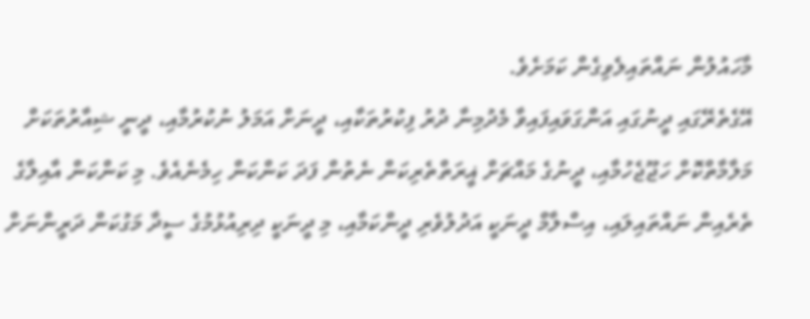މާހައުލުން ނައްތައިލެވިގެން ކަމަށެވެ.
އޭގެތެރޭގައި ދީނުގައި އަންގަވައިފައިވާ މެދުމިނާ ދުރު ފިކުރުތަކާއި، ދީނަށް އަމަލު ނުކުރުމާއި، ދީނީ ޝިއާރުތަކަށް މަލާމާތްކޮށް ހަޖޫޖެހުމާއި، ދީނުގެ މައްޗަށް ޣީރަތްތެރިކަން ނެތުން ފަދަ ކަންކަން ހިމެނެއެވެ. މި ކަންކަން އާއިލާގެ ތެރެއިން ނައްތައިލައި، އިސްލާމް ދީނަކީ އަދުލުވެރި ދީންކަމާއި، މި ދީނަކީ ދިރިއުޅުމުގެ ސީދާ މަގުކަން ދަރީންނަށް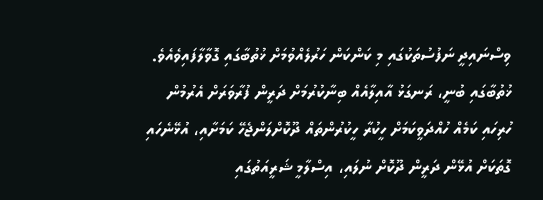ވިސްނައިދީ ނަފުސުތަކުގައި މި ކަންކަން ހަރުލެއްވުމަށް ޚުތުބާގައި ގޮވާލާފައިވެއެވެ.
ޚުތުބާގައި ބުނީ، ރަނގަޅު އާއިލާއެއް ބިނާކުރުމަށް ދަރީން ފުރާވަރަށް އެރުމުން ހުރިހައި ކަމެއް ހުއްދަވީކަމަށް ހީކުރާ ހީކުރުންތައް ދޫކޮށްލަންޖެހޭ ކަމަށާއި، އުޅޭނެހައި ގޮތަކަށް އުޅޭން ދަރީން ދޫކޮށް ނުލައި، އިސްލާމީ ޝަރީއަތުގައި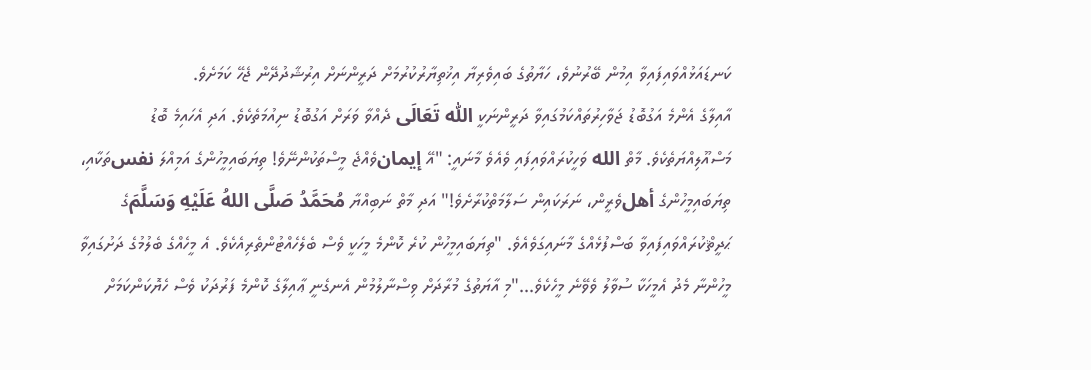ކަނޑައަޅުއްވައިފައިވާ އިމުން ބޭރުނުވެ، ހަޔާތުގެ ބައިވެރިޔާ އިޚުތިޔާރުކުރުމަށް ދަރީންނަށް އިރުޝާދުދޭން ޖެހޭ ކަމަށެވެ.
އާއިލާގެ އެންމެ އަގުބޮޑު ޖަވާހިރުތައްކަމުގައިވާ ދަރީންނަކީ اللّٰه تَعَالَى ދެއްވާ ވަރަށް އަގުބޮޑު ނިއުމަތެކެވެ. އަދި އެހައިމެ ބޮޑު މަސްއޫލިއްޔަތެކެވެ. މާތް الله ވަހީކުރައްވައިފައި ވެއެވެ މާނައީ: "އޭ إيمانވެއްޖެ މީސްތަކުންނޭވެ! ތިޔަބައިމީހުންގެ އަމިއްލަ نفسތަކާއި، ތިޔަބައިމީހުންގެ أهلވެރީން، ނަރަކައިން ސަލާމަތްކުރާށެވެ!" އަދި މާތް ނަބިއްޔާ مُحَمَّدُ صَلَّى اللهُ عَلَيْهِ وَسَلَّمَގެ ޙަދީޘްކުރައްވައިފައިވާ ބަސްފުޅެއްގެ މާނައިގަވެއެވެ. "ތިޔަބައިމީހުން ކުރެ ކޮންމެ މީހަކީ ވެސް ބެލެހެއްޓުންތެރިއެކެވެ. އެ މީހެއްގެ ބެލުމުގެ ދަށުގައިވާ މީހުންނާ މެދު އެމީހަކާ ސުވާލު ވެވޭނެ މީހެކެވެ..."މި އާޔަތުގެ މުރާދަށް ވިސްނާލުމުން އެނގެނީ ޢާއިލާގެ ކޮންމެ ފަރުދަކު ވެސް ހެޔޮކަންކަމަށް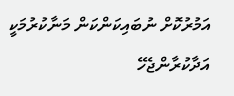އަމުރުކޮށް ނުބައިކަންކަން މަނާކުރުމަކީ އަދާކުރާންޖެހޭ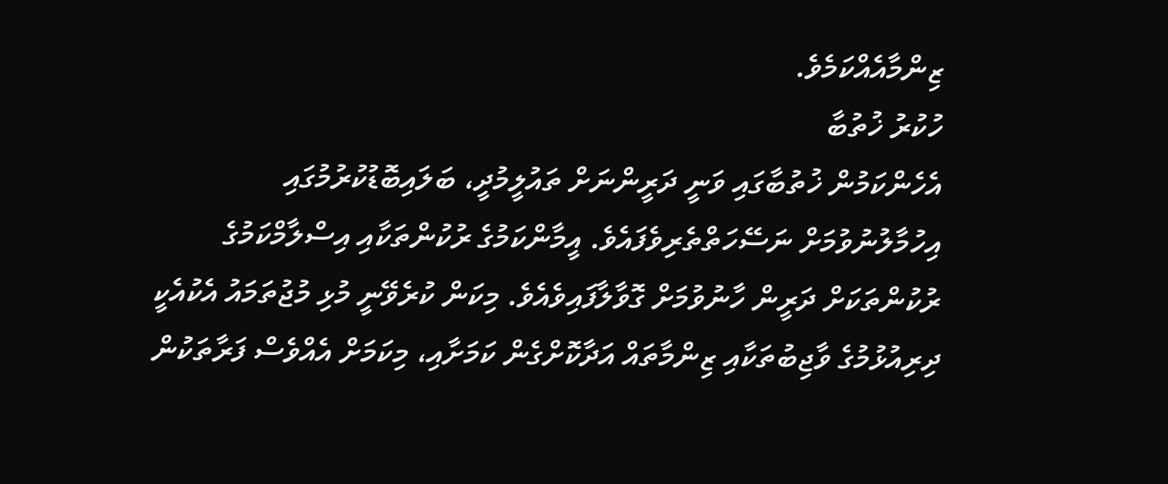ޒިންމާއެއްކަމެވެ.
ހުކުރު ޚުތުބާ
އެހެންކަމުން ޚުތުބާގައި ވަނީ ދަރީންނަށް ތައުލީމުދީ، ބަލައިބޮޑުކުރުމުގައި އިހުމާލުނުވުމަށް ނަސޭހަތްތެރިވެފައެވެ. އީމާންކަމުގެ ރުކުންތަކާއި އިސްލާމްކަމުގެ ރުކުންތަކަށް ދަރީން ހާނުވުމަށް ގޮވާލާފައިވެއެވެ. މިކަން ކުރެވޭނީ މުޅި މުޖުތަމައު އެކުއެކީ ދިރިއުޅުމުގެ ވާޖިބުތަކާއި ޒިންމާތައް އަދާކޮށްގެން ކަމަށާއި، މިކަމަށް އެއްވެސް ފަރާތަކުން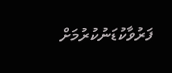ފަރުވާކުޑަނުކުރުމަށް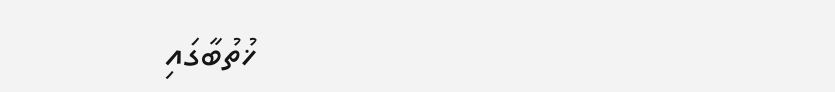ޚުތުބާގައި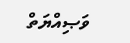ވަޞިއްޔަތް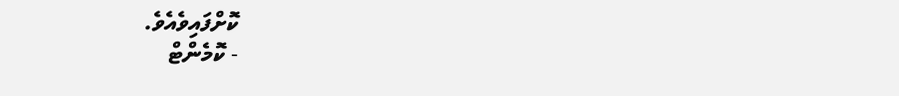ކޮށްފައިވެއެވެ.
- ކޮމެންޓް